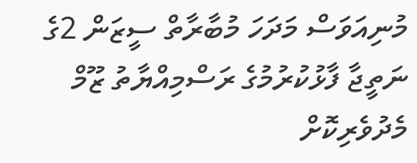މުނިއަވަސް މަދަހަ މުބާރާތް ސީޒަން 2ގެ ނަތީޖާ ފާޅުކުރުމުގެ ރަސްމިއްޔާތު ޒޫމް މެދުވެރިކޮށް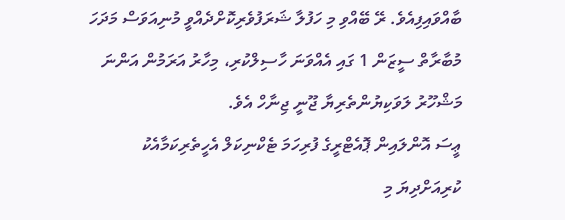ބާއްވައިފިއެވެ. ރޭ ބޭއްވި މި ހަފުލާ ޝަރަފުވެރިކޮށްދެއްވީ މުނިއަވަސް މަދަހަ މުބާރާތް ސީޒަން 1 ގައި އެއްވަނަ ހާސިލްކުރި، މިހާރު އަރަމުން އަންނަ މަޝްހޫރު ލަވަކިޔުންތެރިޔާ ޖޫނީ ޖިނާހް އެވެ.
ޢީސަ އޮންލައިން ޕޮއެޓްރީގެ ފުރިހަމަ ޓެކްނިކަލް އެހީތެރިކަމާއެކު ކުރިއަށްދިޔަ މި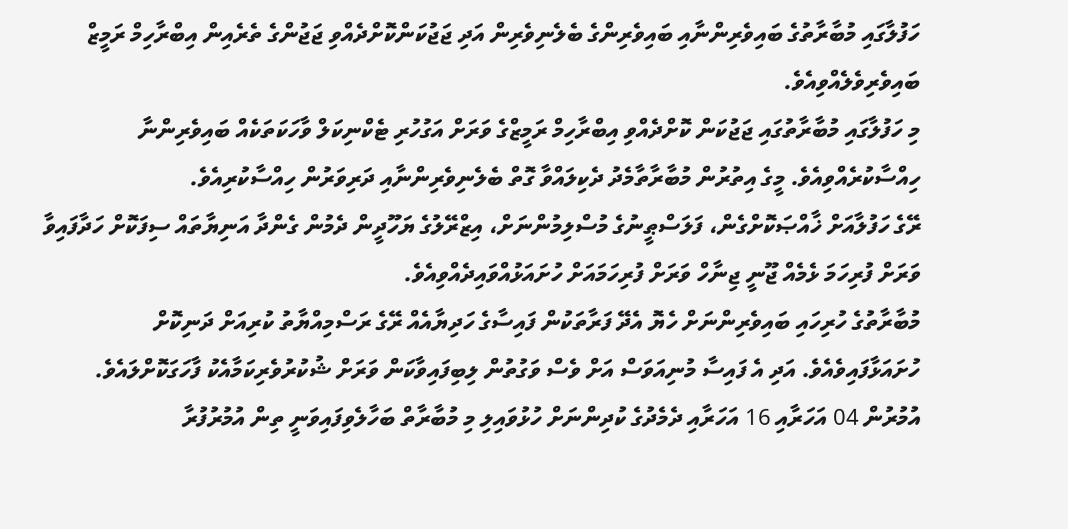ހަފުލާގައި މުބާރާތުގެ ބައިވެރިންނާއި ބައިވެރިންގެ ބެލެނިވެރިން އަދި ޖަޖުކަންކޮށްދެއްވި ޖަޖުންގެ ތެރެއިން އިބްރާހިމް ރަމީޒް ބައިވެރިވެލެއްވިއެވެ.
މި ހަފުލާގައި މުބާރާތުގައި ޖަޖުކަން ކޮށްދެއްވި އިބްރާހިމް ރަމީޒްގެ ވަރަށް އަގުހުރި ޓެކްނިކަލް ވާހަކަތަކެއް ބައިވެރިންނާ ހިއްސާކުރެއްވިއެވެ. މީގެ އިތުރުން މުބާރާތާމެދު ދެކިލައްވާ ގޮތް ބެލެނިވެރިންނާއި ދަރިވަރުން ހިއްސާކުރިއެވެ.
ރޭގެ ހަފުލާއަށް ޚާއްޞަކޮށްގެން، ފަލަސްޠީނުގެ މުސްލިމުންނަށް، އިޒްރޭލުގެ ޔަހޫދީން ދެމުން ގެންދާ އަނިޔާތައް ސިފަކޮށް ހަދާފައިވާ ވަރަށް ފުރިހަމަ ޅެމެއް ޖޫނީ ޖިނާހް ވަރަށް ފުރިހަމައަށް ހުށައަޅުއްވައިދެއްވިއެވެ.
މުބާރާތުގެ ހުރިހައި ބައިވެރިންނަށް ހެޔޮ އެދޭ ފަރާތަކުން ފައިސާގެ ހަދިޔާއެއް ރޭގެ ރަސްމިއްޔާތު ކުރިއަށް ދަނިކޮށް ހުށައަޅާފައިވެއެވެ. އަދި އެ ފައިސާ މުނިއަވަސް އަށް ވެސް ވަގުތުން ލިބިފައިވާކަން ވަރަށް ޝުކުރުވެރިކަމާއެކު ފާހަގަކޮށްލައެވެ.
އުމުރުން 04 އަހަރާއި 16 އަހަރާއި ދެމެދުގެ ކުދިންނަށް ހުޅުވައިލި މި މުބާރާތް ބަހާލެވިފައިވަނީ ތިން އުމުރުފުރާ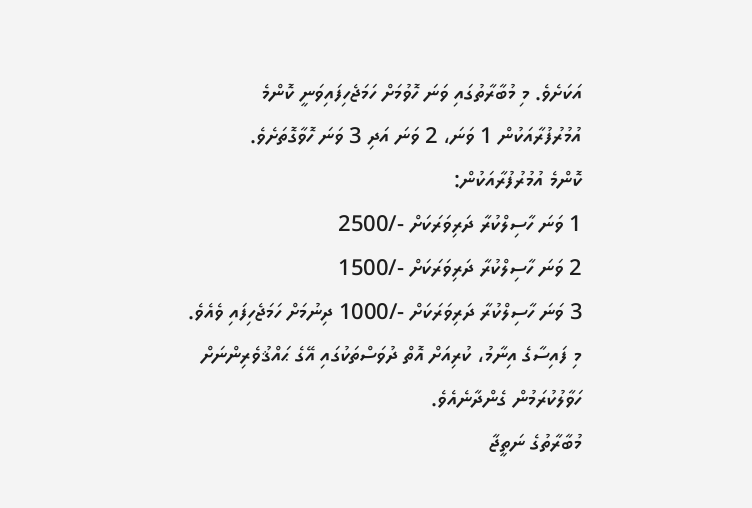އަކަށެވެ. މި މުބާރާތުގައި ވަނަ ހޮވުމަށް ހަމަޖެހިފައިވަނީ ކޮންމެ އުމުރުފުރާއަކުން 1 ވަނަ، 2 ވަނަ އަދި 3 ވަނަ ހޮވާގޮތަށެވެ.
ކޮންމެ އުމުރުފުރާއަކުން:
1 ވަނަ ހާސިލްކުރާ ދަރިވަރަކަށް -/2500
2 ވަނަ ހާސިލްކުރާ ދަރިވަރަކަށް -/1500
3 ވަނަ ހާސިލްކުރާ ދަރިވަރަކަށް -/1000 ދިނުމަށް ހަމަޖެހިފައި ވެއެވެ. މި ފައިސާގެ އިނާމު، ކުރިއަށް އޮތް ދުވަސްތަކުގައި އޭގެ ޙައްޤުވެރިންނަށް ހަވާލުކުރަމުން ގެންދާނެއެވެ.
މުބާރާތުގެ ނަތީޖާ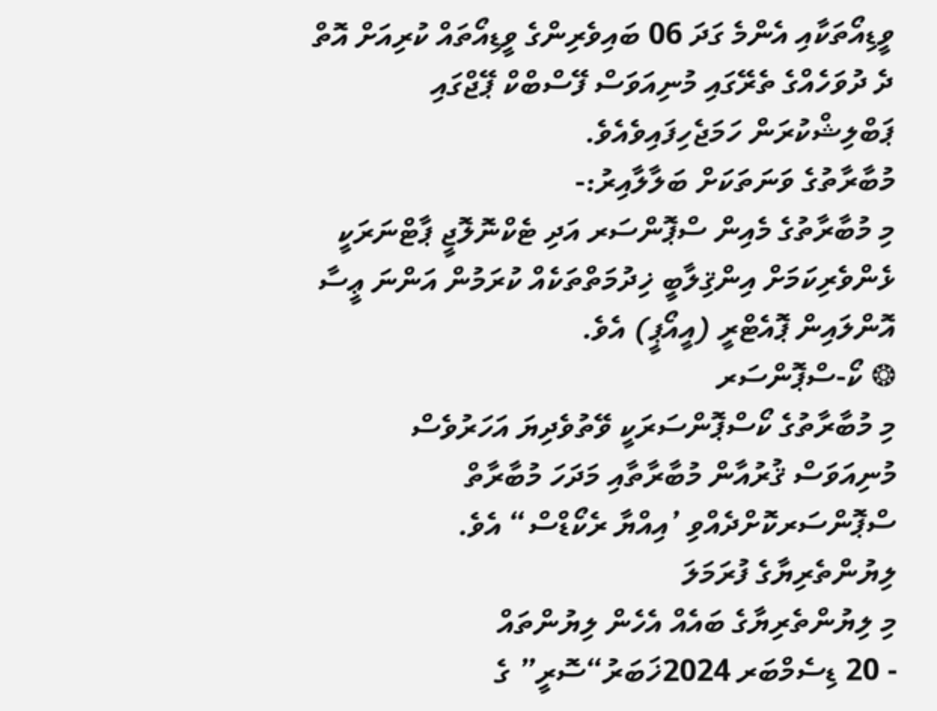ވީޑިއޯތަކާއި އެންމެ ގަދަ 06 ބައިވެރިންގެ ވީޑިއޯތައް ކުރިއަށް އޮތް ދެ ދުވަހެއްގެ ތެރޭގައި މުނިއަވަސް ފޭސްބްކް ޕޭޖްގައި ޕަބްލިޝްކުރަން ހަމަޖެހިފައިވެއެވެ.
މުބާރާތުގެ ވަނަތަކަށް ބަލާލާއިރު:-
މި މުބާރާތުގެ މެއިން ސްޕޮންސަރ އަދި ޓެކްނޮލޮޖީ ޕާޓްނަރަކީ ޅެންވެރިކަމަށް އިންޤިލާބީ ޚިދުމަތްތަކެއް ކުރަމުން އަންނަ ޢީސާ އޮންލައިން ޕޮއެޓްރީ (އީއޯޕީ) އެވެ.
❂ ކޯ-ސްޕޮންސަރ
މި މުބާރާތުގެ ކޯސްޕޮންސަރަކީ ވޭތުވެދިޔަ އަހަރުވެސް މުނިއަވަސް ޤުރުއާން މުބާރާތާއި މަދަހަ މުބާރާތް ސްޕޮންސަރކޮށްދެއްވި ’އިއްޔާ ރެކޯޑްސް“ އެވެ.
ލިޔުންތެރިޔާގެ ފުރަމަލަ
މި ލިޔުންތެރިޔާގެ ބައެއް އެހެން ލިޔުންތައް
- 20 ޑިސެމްބަރ 2024ޚަބަރު“ސޮރީ” ގެ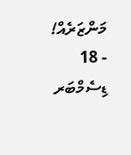މަންޒަރެއް!
- 18 ޑިސެމްބަރ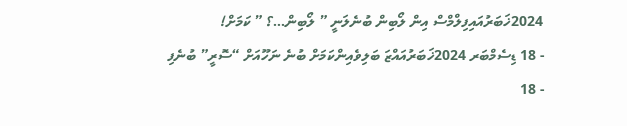2024ޚަބަރުއައިފިލްމްސް އިން ލޯބިން ބުނެލަނީ ” ލޯބިން…؟ ” ކަމަށް!
- 18 ޑިސެމްބަރ 2024ޚަބަރުއައްޒަ ބަލިވެއިންކަމަށް ބުނެ ނަހޫއަށް “ސޮރީ” ބުނެފި
- 18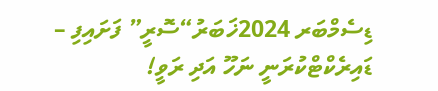ޑިސެމްބަރ 2024ޚަބަރު“ސޮރީ” ފަށައިފި – ޑައިރެކްޓްކުރަނީ ނަހޫ އަދި ރަވީ!